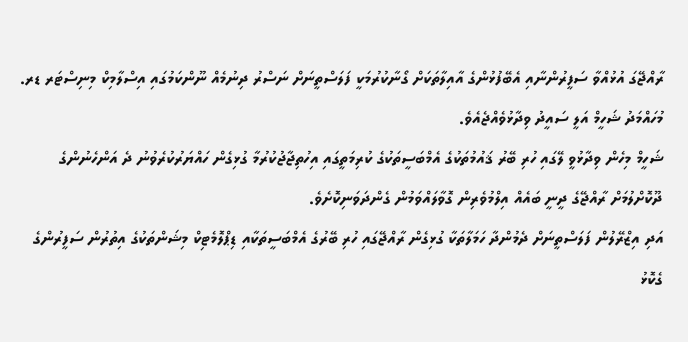ރާއްޖޭގަ އުޅުއްވާ ސަފީރުންނާއި އެބޭފުޅުންގެ އާއިލާތަކަށް ގޯނާކުރުމަކީ ފަލަސްތީނަށް ނަސްރު ދިނުމެއް ނޫންކަމުގައި އިސްލާމިކް މިނިސްޓަރ ޑރ. މުހައްމަދު ޝަހީމް އަލީ ސައީދު ވިދާޅުވެއްޖެއެވެ.
ޝަހީމް މިހެން ވިދާޅުވީ ލޭގައި ހުރި ބޭރު ޤައުމުތަކުގެ އެމްބަސީތަކުގެ ކުރިމަތީގައި އިހުތިޖާޖުކުރުމާ ގުޅިގެން ހައްޔަރުކުރެވުނު ދެ އަންހެނުންގެ ދޫކޮށްލުމަށް ރާއްޖޭގެ ދީނީ ބައެއް އިލްމުވެރިން ގޮވާލައްވަމުން ގެންދަވަނިކޮށެވެ.
އަދި އިޒްރޭލުން ފަލަސްތީނަށް ދެމުންދާ ހަމަލާތަކާ ގުޅިގެން ރާއްޖޭގައި ހުރި ބޭރުގެ އެމްބަސީތަކާއި ޑިޕްލޮމެޓިކް މިޝަންތަކުގެ އިތުރުން ސަފީރުންގެ ގެކޮޅު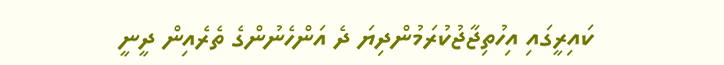ކައިރީގައި އިހުތިޖާޖުކުރަމުންދިޔަ ދެ އަންހެނުންގެ ތެރެއިން ދީނީ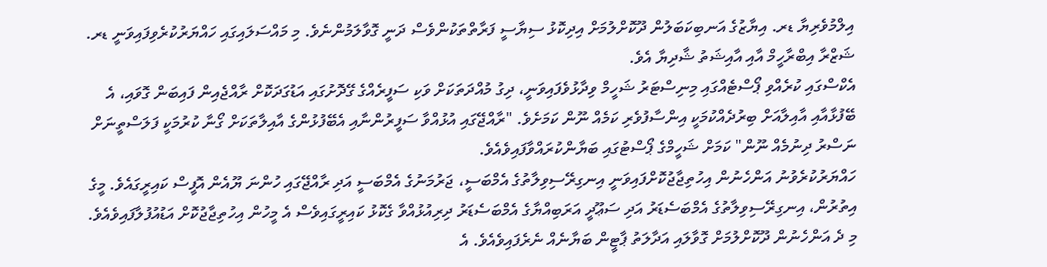އިލްމުވެރިޔާ ޑރ. އިޔާޒުގެ އަނބިކަބަލުން ދޫކޮށްލުމަށް އިދިކޮޅު ސިޔާސީ ފަރާތްތަކުންވެސް ދަނީ ގޮވާލަމުންނެވެ. މި މައްސަލައިގައި ހައްޔަރުކުރެވިފައިވަނީ ޑރ. ޝަޒްރާ އިބްރާހީމް އާއި އާއިޝަތު ޝާދިޔާ އެވެ.
އެކްސްގައި ކުރެއްވި ޕޯސްޓެއްގައި މިނިސްޓަރު ޝަހީމް ވިދާޅުވެފައިވަނީ، ދިގު މުއްދަތަކަށް ވަކި ސަފީރެއްގެ ގޭދޮށުގައި އަޑުގަދަކޮށް ރާއްޖެއިން ފައިބަން ގޮވައި، އެ ބޭފުޅާއާއި އާއިލާއަށް ބިރުދެއްކުމަކީ އިންސާފުވެރި ކަމެއް ނޫން ކަމަށެވެ. "ރާއްޖޭގައި އުޅުއްވާ ސަފީރުންނާއި އެބޭފުޅުންގެ އާއިލާތަކަށް ގޯނާ ކުރުމަކީ ފަލަސްތީނަށް ނަސްރު ދިނުމެއް ނޫން" ކަމަށް ޝަހީމްގެ ޕޯސްޓުގައި ބަޔާންކުރައްވާފައިވެއެވެ.
ހައްޔަރުކުރެވުނު އަންހެނުން އިހުތިޖާޖުކޮށްފައިވަނީ އިނގިރޭސިވިލާތުގެ އެމްބަސީ، ޖަރުމަނުގެ އެމްބަސީ އަދި ރާއްޖޭގައި ހުންނަ ޔޫއެން އޮފީސް ކައިރީގައެވެ. މީގެ އިތުރުން، އިނގިރޭސިވިލާތުގެ އެމްބަސެޑަރު އަދި ސަޢޫދީ އަރަބިއްޔާގެ އެމްބަސެޑަރު ދިރިއުޅުއްވާ ގެކޮޅު ކައިރީގައިވެސް އެ މީހުން އިހުތިޖާޖުކޮށް އަޑުއުފުލާފައިވެއެވެ.
މި ދެ އަންހެނުން ދޫކޮށްލުމަށް ގޮވާލައި އަދާލަތު ޕާޓީން ބަޔާނެއް ނެރެފައިވެއެވެ. އެ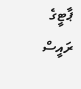ޕާޓީގެ ރައީސް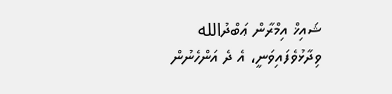ޝައިޚް އިމްރާން ޢަބްދުالله ވިދާޅުވެފައިވަނީ، އެ ދެ އަންހެނުން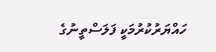ހައްޔަރުކުރުމަކީ ފަލަސްތީނުގެ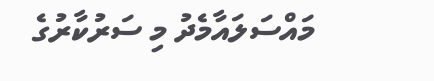މައްސަލައާމެދު މި ސަރުކާރުގެ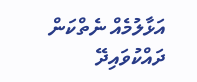އަޅާލުމެއް ނެތްކަން ދައްކުވައިދޭ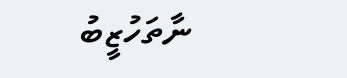ނާތަހުޒީބު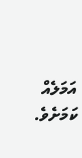އަމަލެއް ކަމަށެވެ.